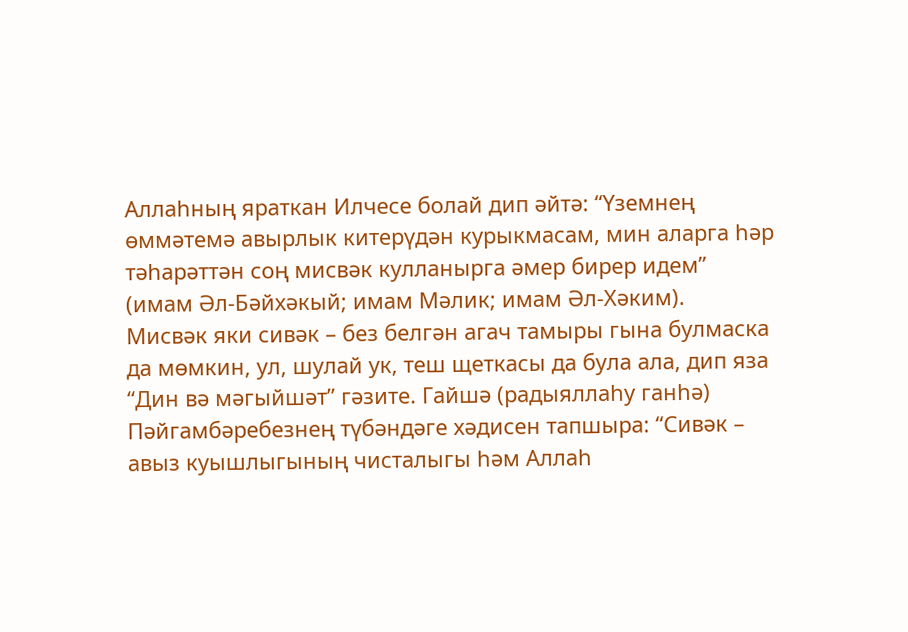Аллаһның яраткан Илчесе болай дип әйтә: “Үземнең өммәтемә авырлык китерүдән курыкмасам, мин аларга һәр тәһарәттән соң мисвәк кулланырга әмер бирер идем” (имам Әл-Бәйхәкый; имам Мәлик; имам Әл-Хәким).
Мисвәк яки сивәк – без белгән агач тамыры гына булмаска да мөмкин, ул, шулай ук, теш щеткасы да була ала, дип яза “Дин вә мәгыйшәт” гәзите. Гайшә (радыяллаһу ганһә) Пәйгамбәребезнең түбәндәге хәдисен тапшыра: “Сивәк – авыз куышлыгының чисталыгы һәм Аллаһ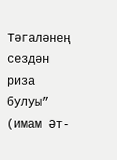Тәгаләнең сездән риза булуы” (имам Әт-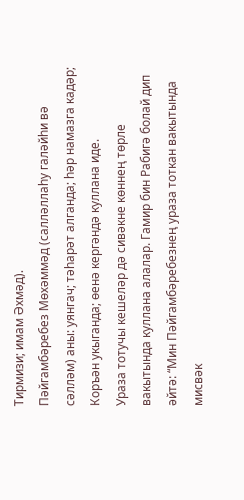Тирмизи; имам Әхмәд).
Пәйгамбәребез Мөхәммәд (салләллаһу галәйһи вә сәлләм) аны: уянгач; тәһарәт алганда; һәр намазга кадәр; Коръән укыганда; өенә кергәндә куллана иде.
Ураза тотучы кешеләр дә сивәкне көннең төрле вакытында куллана алалар. Гамир бин Рабигә болай дип әйтә: “Мин Пәйгамбәребезнең ураза тоткан вакытында мисвәк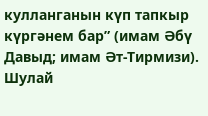кулланганын күп тапкыр күргәнем бар” (имам Әбү Давыд; имам Әт-Тирмизи).
Шулай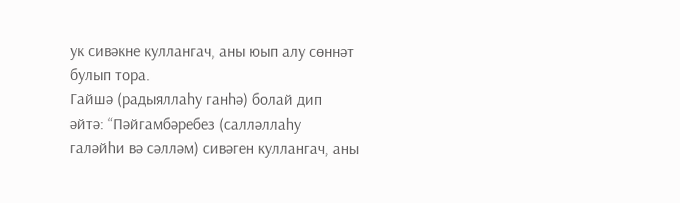ук сивәкне куллангач, аны юып алу сөннәт булып тора.
Гайшә (радыяллаһу ганһә) болай дип әйтә: “Пәйгамбәребез (салләллаһу галәйһи вә сәлләм) сивәген куллангач, аны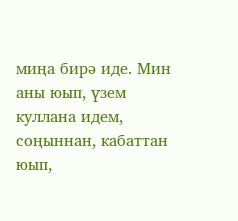миңа бирә иде. Мин аны юып, үзем куллана идем, соңыннан, кабаттан юып,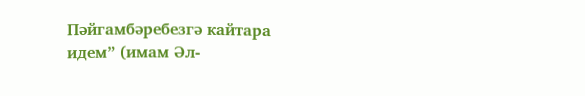Пәйгамбәребезгә кайтара идем” (имам Әл-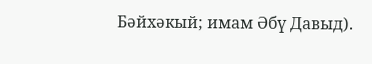Бәйхәкый; имам Әбү Давыд).